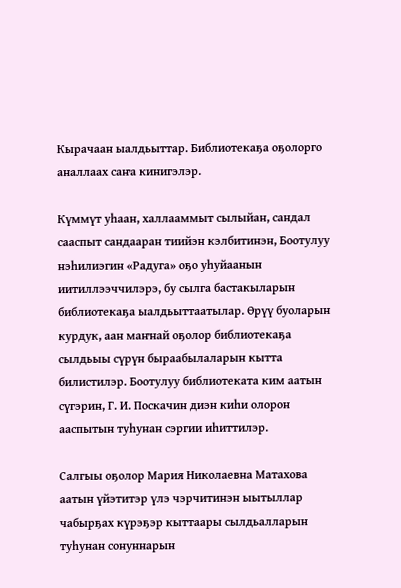Кырачаан ыалдьыттар. Библиотекаҕа оҕолорго аналлаах саҥа кинигэлэр.

Күммүт уһаан, халлааммыт сылыйан, сандал сааспыт сандааран тиийэн кэлбитинэн, Боотулуу нэһилиэгин «Радуга» оҕо уһуйаанын иитиллээччилэрэ, бу сылга бастакыларын библиотекаҕа ыалдьыттаатылар. Өрүү буоларын курдук, аан маҥнай оҕолор библиотекаҕа сылдьыы сүрүн быраабылаларын кытта билистилэр. Боотулуу библиотеката ким аатын сүгэрин, Г. И. Поскачин диэн киһи олорон ааспытын туһунан сэргии иһиттилэр.

Салгыы оҕолор Мария Николаевна Матахова аатын үйэтитэр үлэ чэрчитинэн ыытыллар чабырҕах күрэҕэр кыттаары сылдьалларын туһунан сонуннарын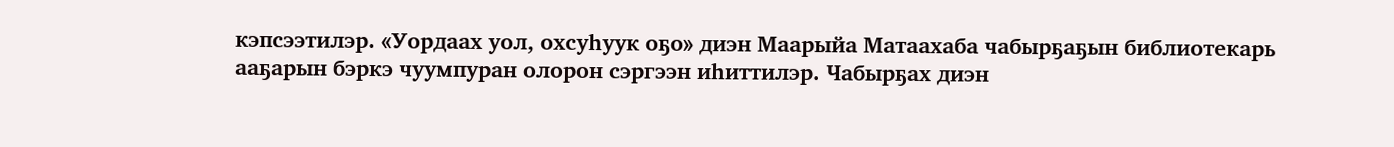кэпсээтилэр. «Уордаах уол, охсуһуук оҕо» диэн Маарыйа Матаахаба чабырҕаҕын библиотекарь ааҕарын бэркэ чуумпуран олорон сэргээн иһиттилэр. Чабырҕах диэн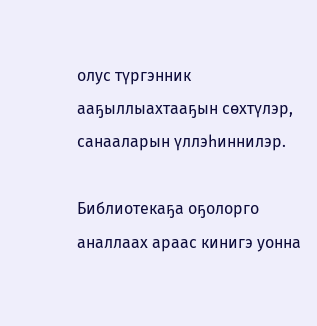олус түргэнник ааҕыллыахтааҕын сөхтүлэр, санааларын үллэһиннилэр.

Библиотекаҕа оҕолорго аналлаах араас кинигэ уонна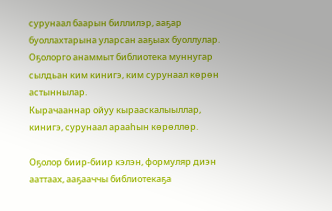сурунаал баарын биллилэр, ааҕар буоллахтарына уларсан ааҕыах буоллулар. Оҕолорго анаммыт библиотека муннугар сылдьан ким кинигэ, ким сурунаал көрөн астыннылар.
Кырачааннар ойуу кырааскалыыллар, кинигэ, сурунаал арааһын көрөллөр.

Оҕолор биир-биир кэлэн, формуляр диэн ааттаах, ааҕааччы библиотекаҕа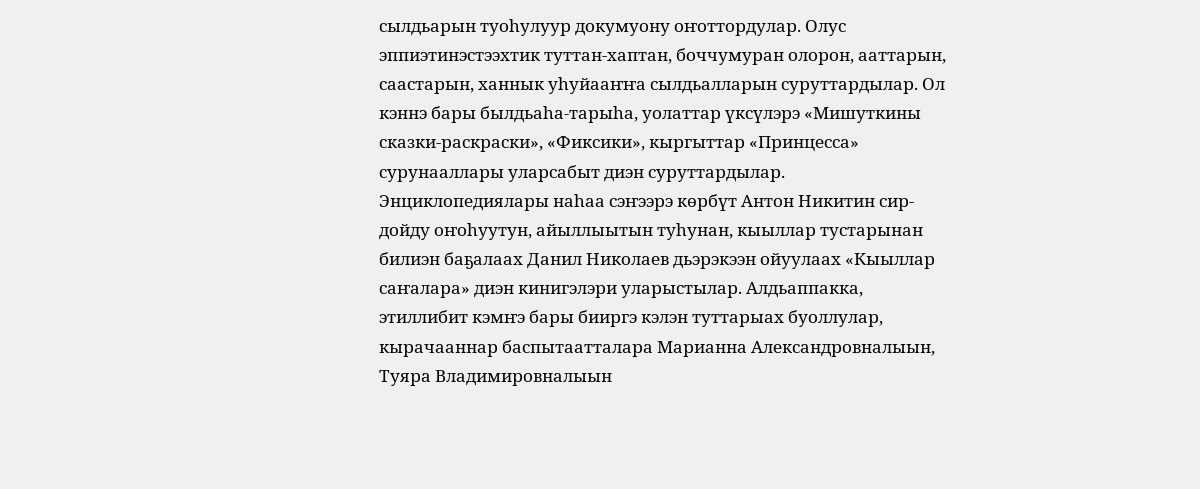сылдьарын туоһулуур докумуону оҥоттордулар. Олус эппиэтинэстээхтик туттан-хаптан, боччумуран олорон, ааттарын, саастарын, ханнык уһуйааҥҥа сылдьалларын суруттардылар. Ол кэннэ бары былдьаһа-тарыһа, уолаттар үксүлэрэ «Мишуткины сказки-раскраски», «Фиксики», кыргыттар «Принцесса» сурунааллары уларсабыт диэн суруттардылар. Энциклопедиялары наһаа сэҥээрэ көрбүт Антон Никитин сир-дойду оҥоһуутун, айыллыытын туһунан, кыыллар тустарынан билиэн баҕалаах Данил Николаев дьэрэкээн ойуулаах «Кыыллар саҥалара» диэн кинигэлэри уларыстылар. Алдьаппакка, этиллибит кэмҥэ бары бииргэ кэлэн туттарыах буоллулар, кырачааннар баспытаатталара Марианна Александровналыын, Туяра Владимировналыын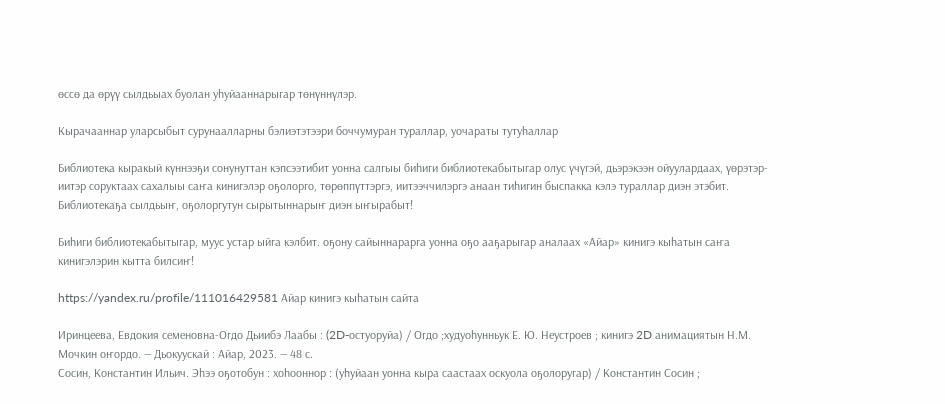өссө да өрүү сылдьыах буолан уһуйааннарыгар төнүннүлэр.

Кырачааннар уларсыбыт сурунаалларны бэлиэтэтээри боччумуран тураллар, уочараты тутуһаллар

Библиотека кыракый күннээҕи сонунуттан кэпсээтибит уонна салгыы биһиги библиотекабытыгар олус үчүгэй, дьэрэкээн ойуулардаах, үөрэтэр-иитэр соруктаах сахалыы саҥа кинигэлэр оҕолорго, төрөппүттэргэ, иитээччилэргэ анаан тиһигин быспакка кэлэ тураллар диэн этэбит. Библиотекаҕа сылдьыҥ, оҕолоргутун сырытыннарыҥ диэн ыҥырабыт!

Биһиги библиотекабытыгар, муус устар ыйга кэлбит. оҕону сайыннарарга уонна оҕо ааҕарыгар аналаах «Айар» кинигэ кыһатын саҥа кинигэлэрин кытта билсиҥ!

https://yandex.ru/profile/111016429581 Айар кинигэ кыһатын сайта

Иринцеева, Евдокия семеновна-Огдо Дьиибэ Лаабы : (2D-остуоруйа) / Огдо ;худуоһунньук Е. Ю. Неустроев ; кинигэ 2D анимациятын Н.М. Мочкин оҥордо. — Дьокуускай : Айар, 2023. — 48 с.
Сосин, Константин Ильич. Эһээ оҕотобун : хоһооннор : (уһуйаан уонна кыра саастаах оскуола оҕолоругар) / Константин Сосин ;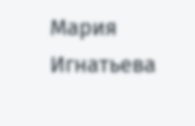Мария Игнатьева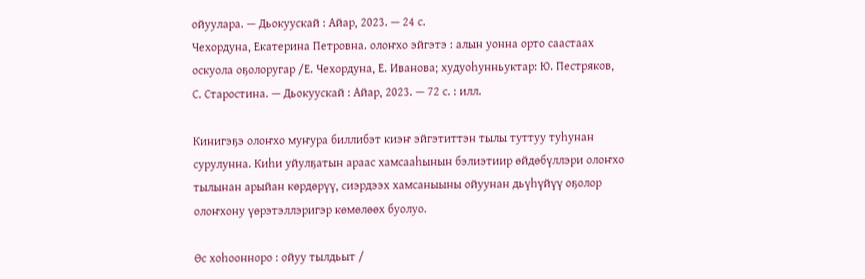ойуулара. — Дьокуускай : Айар, 2023. — 24 с.
Чехордуна, Екатерина Петровна. олоҥхо эйгэтэ : алын уонна орто саастаах оскуола оҕолоругар /Е. Чехордуна, Е. Иванова; худуоһунньуктар: Ю. Пестряков, С. Старостина. — Дьокуускай : Айар, 2023. — 72 с. : илл.

Кинигэҕэ олоҥхо муҥура биллибэт киэҥ эйгэтиттэн тылы туттуу туһунан сурулунна. Киһи уйулҕатын араас хамсааһынын бэлиэтиир өйдөбүллэри олоҥхо тылынан арыйан көрдөрүү, сиэрдээх хамсаныыны ойуунан дьүһүйүү оҕолор олоҥхону үөрэтэллэригэр көмөлөөх буолуо.

Өс хоһоонноро : ойуу тылдьыт /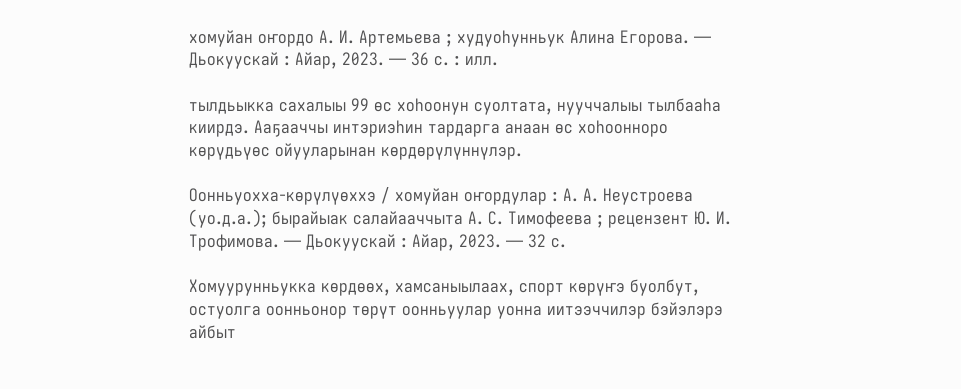хомуйан оҥордо А. И. Артемьева ; худуоһунньук Алина Егорова. — Дьокуускай : Айар, 2023. — 36 с. : илл.

тылдьыкка сахалыы 99 өс хоһоонун суолтата, нууччалыы тылбааһа киирдэ. Ааҕааччы интэриэһин тардарга анаан өс хоһоонноро көрүдьүөс ойууларынан көрдөрүлүннүлэр.

Оонньуохха-көрүлүөххэ / хомуйан оҥордулар : А. А. Неустроева (уо.д.а.); бырайыак салайааччыта А. С. Тимофеева ; рецензент Ю. И. Трофимова. — Дьокуускай : Айар, 2023. — 32 с.

Хомуурунньукка көрдөөх, хамсаныылаах, спорт көрүҥэ буолбут, остуолга оонньонор төрүт оонньуулар уонна иитээччилэр бэйэлэрэ айбыт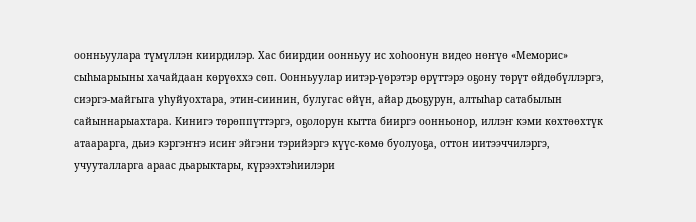оонньуулара түмүллэн киирдилэр. Хас биирдии оонньуу ис хоһоонун видео нөҥүө «Меморис» сыһыарыыны хачайдаан көрүөххэ сөп. Оонньуулар иитэр-үөрэтэр өрүттэрэ оҕону төрүт өйдөбүллэргэ, сиэргэ-майгыга уһуйуохтара, этин-сиинин, булугас өйүн, айар дьоҕурун, алтыһар сатабылын сайыннарыахтара. Кинигэ төрөппүттэргэ, оҕолорун кытта бииргэ оонньонор, иллэҥ кэми көхтөөхтүк атаарарга, дьиэ кэргэҥҥэ исиҥ эйгэни тэрийэргэ күүс-көмө буолуоҕа, оттон иитээччилэргэ, учууталларга араас дьарыктары, күрээхтэһиилэри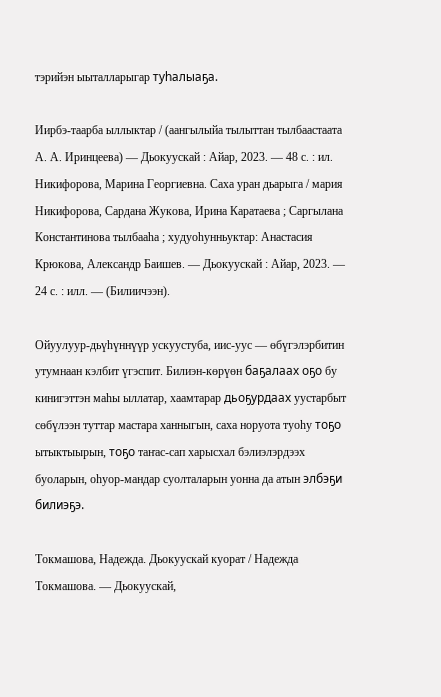тэрийэн ыыталларыгар туһалыаҕа.

Иирбэ-таарба ыллыктар / (аангылыйа тылыттан тылбаастаата А. А. Иринцеева) — Дьокуускай : Айар, 2023. — 48 с. : ил.
Никифорова, Марина Георгиевна. Саха уран дьарыга / мария Никифорова, Сардана Жукова, Ирина Каратаева ; Саргылана Константинова тылбааһа ; худуоһунньуктар: Анастасия Крюкова, Александр Баишев. — Дьокуускай : Айар, 2023. — 24 с. : илл. — (Билиичээн).

Ойуулуур-дьүһүннүүр ускуустуба, иис-уус — өбүгэлэрбитин утумнаан кэлбит үгэспит. Билиэн-көрүөн баҕалаах оҕо бу кинигэттэн маһы ыллатар, хаамтарар дьоҕурдаах уустарбыт сөбүлээн туттар мастара ханныгын, саха норуота туоһу тоҕо ытыктыырын, тоҕо таҥас-сап харысхал бэлиэлэрдээх буоларын, оһуор-мандар суолталарын уонна да атын элбэҕи билиэҕэ.

Токмашова, Надежда. Дьокуускай куорат / Надежда Токмашова. — Дьокуускай,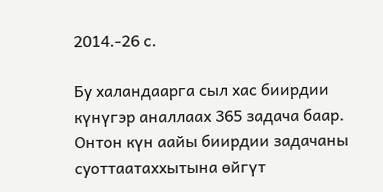2014.-26 с.

Бу халандаарга сыл хас биирдии күнүгэр аналлаах 365 задача баар. Онтон күн аайы биирдии задачаны суоттаатаххытына өйгүт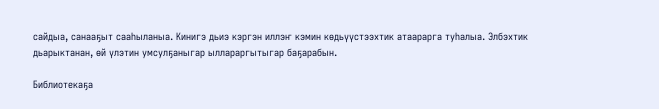сайдыа, санааҕыт сааһыланыа. Кинигэ дьиэ кэргэн иллэҥ кэмин көдьүүстээхтик атаарарга туһалыа. Элбэхтик дьарыктанан, өй үлэтин умсулҕаныгар ыллараргытыгар баҕарабын.

Библиотекаҕа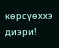көрсүөххэ диэри!